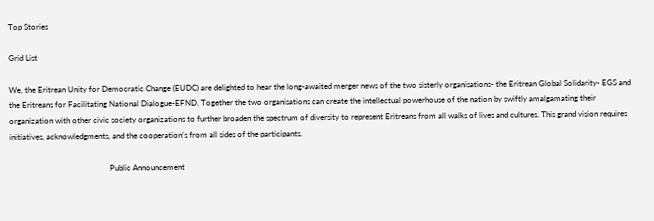Top Stories

Grid List

We, the Eritrean Unity for Democratic Change (EUDC) are delighted to hear the long-awaited merger news of the two sisterly organisations- the Eritrean Global Solidarity- EGS and the Eritreans for Facilitating National Dialogue-EFND. Together the two organisations can create the intellectual powerhouse of the nation by swiftly amalgamating their organization with other civic society organizations to further broaden the spectrum of diversity to represent Eritreans from all walks of lives and cultures. This grand vision requires initiatives, acknowledgments, and the cooperation’s from all sides of the participants.

                                                  Public Announcement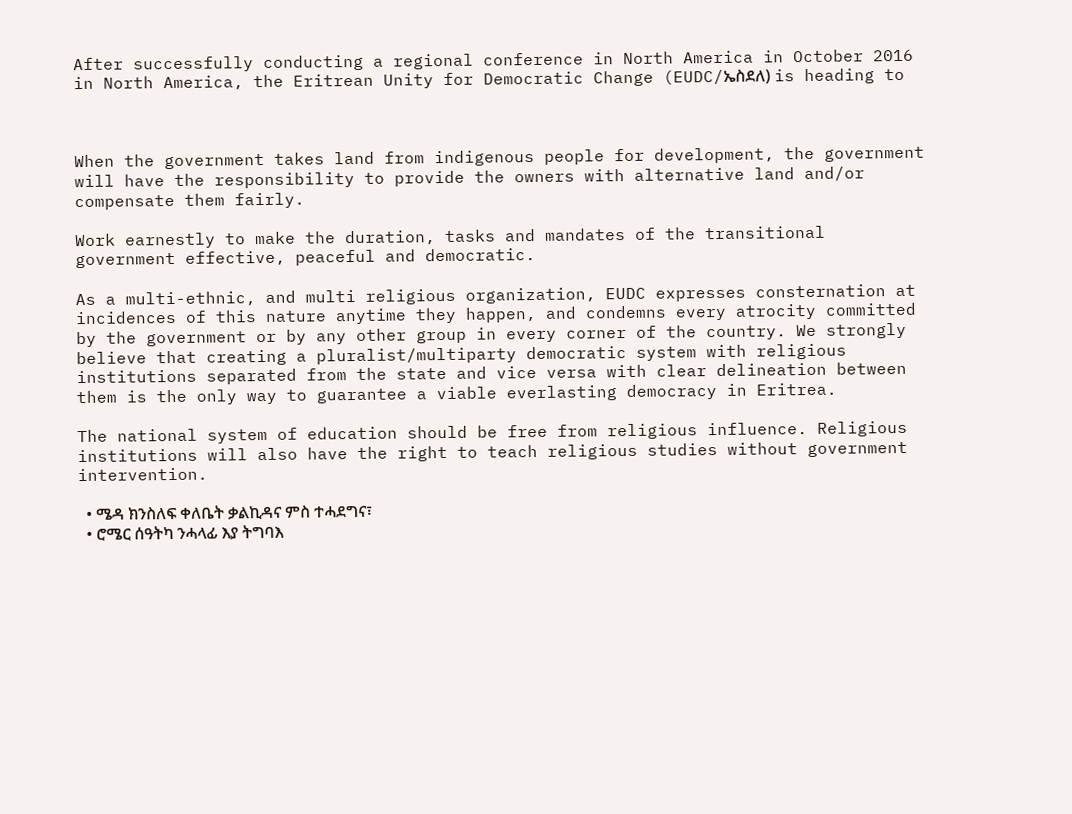After successfully conducting a regional conference in North America in October 2016 in North America, the Eritrean Unity for Democratic Change (EUDC/ኤስደለ) is heading to



When the government takes land from indigenous people for development, the government will have the responsibility to provide the owners with alternative land and/or compensate them fairly.

Work earnestly to make the duration, tasks and mandates of the transitional government effective, peaceful and democratic.

As a multi-ethnic, and multi religious organization, EUDC expresses consternation at incidences of this nature anytime they happen, and condemns every atrocity committed by the government or by any other group in every corner of the country. We strongly believe that creating a pluralist/multiparty democratic system with religious institutions separated from the state and vice versa with clear delineation between them is the only way to guarantee a viable everlasting democracy in Eritrea.

The national system of education should be free from religious influence. Religious institutions will also have the right to teach religious studies without government intervention.

  • ሜዳ ክንስለፍ ቀለቤት ቃልኪዳና ምስ ተሓደግና፣
  • ሮሜር ሰዓትካ ንሓላፊ እያ ትግባእ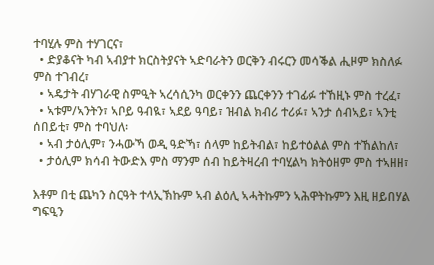ተባሂሉ ምስ ተሃገርና፣
  • ድያቆናት ካብ ኣብያተ ክርስትያናት ኣድባራትን ወርቅን ብሩርን መሳቕል ሒዞም ክስለፉ ምስ ተገብረ፣
  • ኣዴታት ብሃገራዊ ስምዒት ኣረሳሲንካ ወርቀንን ጨርቀንን ተገፊፉ ተኸዚኑ ምስ ተረፈ፣
  • ኣቱም/ኣንትን፣ ኣቦይ ዓብዪ፣ ኣደይ ዓባይ፣ ዝብል ክብሪ ተሪፉ፣ ኣንታ ሰብኣይ፣ ኣንቲ ሰበይቲ፣ ምስ ተባህለ፡
  • ኣብ ታዕሊም፣ ንሓውኻ ወዲ ዓድኻ፣ ሰላም ከይትብል፣ ከይተዕልል ምስ ተኸልከለ፣
  • ታዕሊም ክሳብ ትውድእ ምስ ማንም ሰብ ከይትዛረብ ተባሂልካ ክትዕዘም ምስ ተኣዘዘ፣

እቶም በቲ ጨካን ስርዓት ተላኢኽኩም ኣብ ልዕሊ ኣሓትኩምን ኣሕዋትኩምን እዚ ዘይበሃል ግፍዒን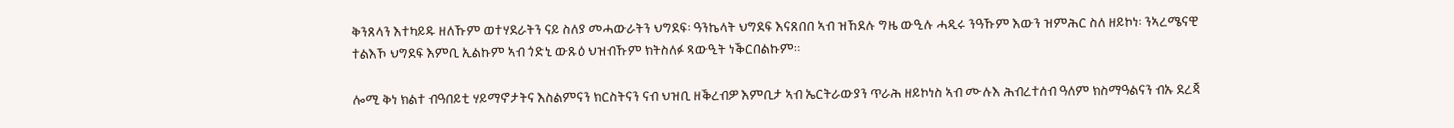ቅንጸላን እተካይዱ ዘለኹም ወተሃደራትን ናይ ስለያ መሓውራትን ህግደፍ፡ ዓንኬላት ህግደፍ እናጸበበ ኣብ ዝኸደሉ ግዜ ውዒሉ ሓዲሩ ንዓኹም እውን ዝምሕር ስለ ዘይኮነ፡ ንኣረሜናዊ ተልእኾ ህግደፍ እምቢ ኢልኩም ኣብ ጎድኒ ውጹዕ ህዝብኹም ክትስለፉ ጻውዒት ነቕርበልኩም።

ሎሚ ቅነ ክልተ ብዓበይቲ ሃይማኖታትና እስልምናን ክርስትናን ናብ ህዝቢ ዘቕረብዎ እምቢታ ኣብ ኤርትራውያን ጥራሕ ዘይኮነስ ኣብ ሙሉእ ሕብረተሰብ ዓለም ክስማዓልናን ብኡ ደረጃ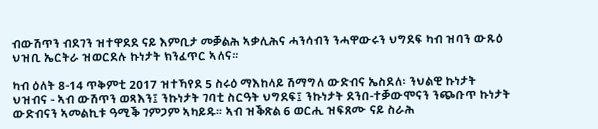ብውሽጥን ብደገን ዝተዋደደ ናይ እምቢታ መቓልሕ ኣቃሊሕና ሓንሳብን ንሓዋውሩን ህግደፍ ካብ ዝባን ውጹዕ ህዝቢ ኤርትራ ዝወርደሉ ኩነታት ክንፈጥር ኣለና።

ካብ ዕለት 8-14 ጥቅምቲ 2017 ዝተኻየደ 5 ስሩዕ ማእከላይ ሽማግለ ውድብና ኤስደለ፡ ንህልዊ ኩነታት ህዝብና - ኣብ ውሽጥን ወጻእን፤ ንኩነታት ገባቲ ስርዓት ህግደፍ፤ ንኩነታት ደንበ-ተቓውሞናን ንጭቡጥ ኩነታት ውድብናን ኣመልኪቱ ዓሚቕ ገምጋም ኣካይዱ። ኣብ ዝቕጽል 6 ወርሒ ዝፍጸሙ ናይ ስራሕ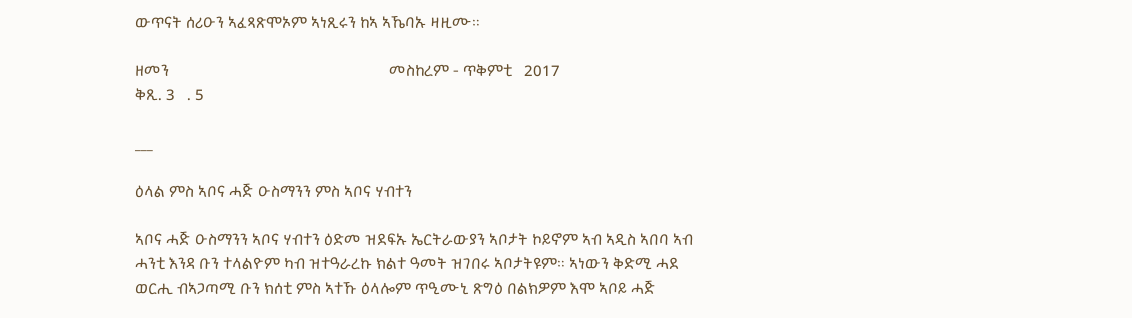ውጥናት ሰሪዑን ኣፈጻጽሞኦም ኣነጺሩን ከኣ ኣኼባኡ ዛዚሙ።

ዘመን                                                       መስከረም - ጥቅምቲ   2017                                       ቅጺ. 3   . 5

___

ዕላል ምስ ኣቦና ሓጅ ዑስማንን ምስ ኣቦና ሃብተን

ኣቦና ሓጅ ዑስማንን ኣቦና ሃብተን ዕድመ ዝደፍኡ ኤርትራውያን ኣቦታት ኮይኖም ኣብ ኣዲስ ኣበባ ኣብ ሓንቲ እንዳ ቡን ተላልዮም ካብ ዝተዓራረኩ ክልተ ዓመት ዝገበሩ ኣቦታትዩም። ኣነውን ቅድሚ ሓደ ወርሒ ብኣጋጣሚ ቡን ክሰቲ ምስ ኣተኹ ዕላሎም ጥዒሙኒ ጽግዕ በልክዎም እሞ ኣቦይ ሓጅ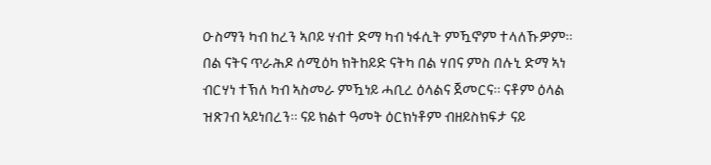ዑስማን ካብ ከረን ኣቦይ ሃብተ ድማ ካብ ነፋሲት ምዃኖም ተላለኹዎም። በል ናትና ጥራሕዶ ሰሚዕካ ክትከይድ ናትካ በል ሃበና ምስ በሉኒ ድማ ኣነ ብርሃነ ተኽለ ካብ ኣስመራ ምዃነይ ሓቢረ ዕላልና ጀመርና። ናቶም ዕላል ዝጽገብ ኣይነበረን። ናይ ክልተ ዓመት ዕርክነቶም ብዘይስክፍታ ናይ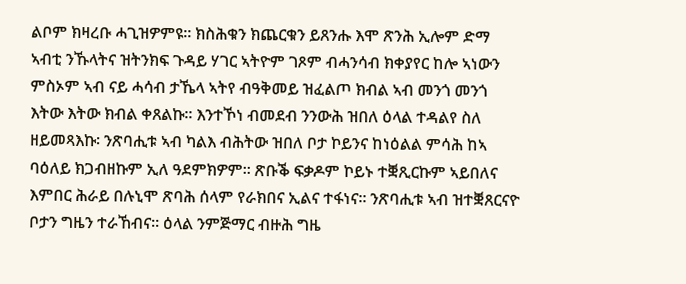ልቦም ክዛረቡ ሓጊዝዎምዩ። ክስሕቁን ክጨርቁን ይጸንሑ እሞ ጽንሕ ኢሎም ድማ ኣብቲ ንኹላትና ዝትንክፍ ጉዳይ ሃገር ኣትዮም ገጾም ብሓንሳብ ክቀያየር ከሎ ኣነውን ምስኦም ኣብ ናይ ሓሳብ ታኼላ ኣትየ ብዓቅመይ ዝፈልጦ ክብል ኣብ መንጎ መንጎ እትው እትው ክብል ቀጸልኩ። እንተኾነ ብመደብ ንንውሕ ዝበለ ዕላል ተዳልየ ስለ ዘይመጻእኩ፡ ንጽባሒቱ ኣብ ካልእ ብሕትው ዝበለ ቦታ ኮይንና ከነዕልል ምሳሕ ከኣ ባዕለይ ክጋብዘኩም ኢለ ዓደምክዎም። ጽቡቕ ፍቃዶም ኮይኑ ተቛጺርኩም ኣይበለና እምበር ሕራይ በሉኒሞ ጽባሕ ሰላም የራክበና ኢልና ተፋነና። ንጽባሒቱ ኣብ ዝተቛጸርናዮ ቦታን ግዜን ተራኸብና። ዕላል ንምጅማር ብዙሕ ግዜ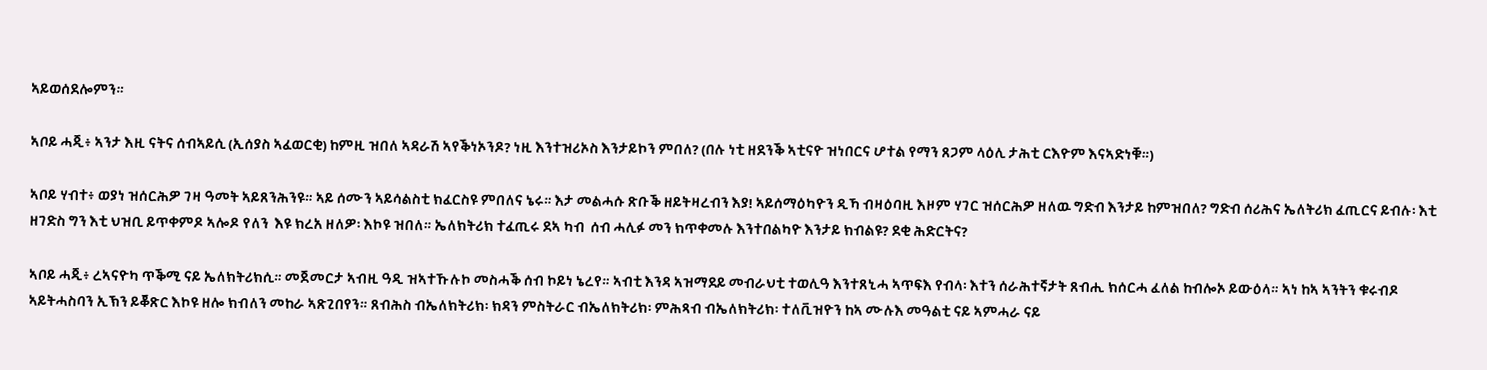ኣይወሰደሎምን።

ኣቦይ ሓጂ፥ ኣንታ እዚ ናትና ሰብኣይሲ (ኢሰያስ ኣፈወርቂ) ከምዚ ዝበለ ኣዳራሽ ኣየቕነኦንዶ? ነዚ እንተዝሪኦስ እንታይኮን ምበለ? (በሉ ነቲ ዘደንቕ ኣቲናዮ ዝነበርና ሆተል የማን ጸጋም ላዕሊ ታሕቲ ርእዮም እናኣድነቑ።)

ኣቦይ ሃብተ፥ ወያነ ዝሰርሕዎ ገዛ ዓመት ኣይጸንሕንዩ። ኣይ ሰሙን ኣይሳልስቲ ክፈርስዩ ምበለና ኔሩ። እታ መልሓሱ ጽቡቕ ዘይትዛረብን እያ! ኣይሰማዕካዮን ዲኻ ብዛዕባዚ እዞም ሃገር ዝሰርሕዎ ዘለዉ ግድብ እንታይ ከምዝበለ? ግድብ ሰሪሕና ኤለትሪክ ፈጢርና ይብሉ፡ እቲ ዘገድስ ግን እቲ ህዝቢ ይጥቀምዶ ኣሎዶ የለን  እዩ ክረአ ዘለዎ፡ እኮዩ ዝበለ። ኤለክትሪክ ተፈጢሩ ደኣ ካብ  ሰብ ሓሊፉ መን ክጥቀመሉ እንተበልካዮ እንታይ ክብልዩ? ደቂ ሕድርትና?

ኣቦይ ሓጂ፥ ረኣናዮካ ጥቕሚ ናይ ኤለክትሪክሲ። መጀመርታ ኣብዚ ዓዲ ዝኣተኹሉኮ መስሓቕ ሰብ ኮይነ ኔረየ። ኣብቲ እንዳ ኣዝማደይ መብራህቲ ተወሊዓ እንተጸኒሓ ኣጥፍእ የብላ፡ እተን ሰራሕተኛታት ጸብሒ ክሰርሓ ፈለል ከብሎኦ ይውዕላ። ኣነ ከኣ ኣንትን ቁሩብዶ ኣይትሓስባን ኢኽን ይቖጽር እኮዩ ዘሎ ክብለን መከራ ኣጽጊበየን። ጸብሕስ ብኤለክትሪክ፡ ክዳን ምስትራር ብኤለክትሪክ፡ ምሕጻብ ብኤለክትሪክ፡ ተለቪዝዮን ከኣ ሙሉእ መዓልቲ ናይ ኣምሓራ ናይ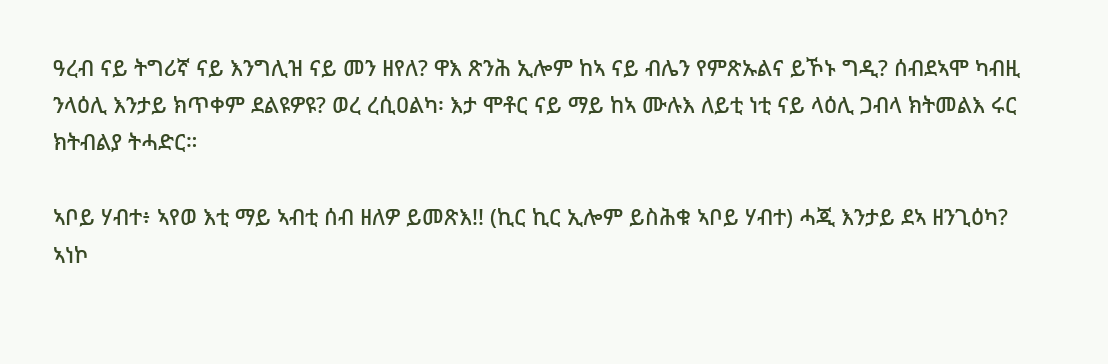ዓረብ ናይ ትግሪኛ ናይ እንግሊዝ ናይ መን ዘየለ? ዋእ ጽንሕ ኢሎም ከኣ ናይ ብሌን የምጽኡልና ይኾኑ ግዲ? ሰብደኣሞ ካብዚ ንላዕሊ እንታይ ክጥቀም ደልዩዎዩ? ወረ ረሲዐልካ፡ እታ ሞቶር ናይ ማይ ከኣ ሙሉእ ለይቲ ነቲ ናይ ላዕሊ ጋብላ ክትመልእ ሩር ክትብልያ ትሓድር።

ኣቦይ ሃብተ፥ ኣየወ እቲ ማይ ኣብቲ ሰብ ዘለዎ ይመጽእ!! (ኪር ኪር ኢሎም ይስሕቁ ኣቦይ ሃብተ) ሓጂ እንታይ ደኣ ዘንጊዕካ? ኣነኮ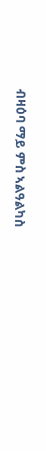ብዛዕባ ማይ ምስ ኣልዓልካስ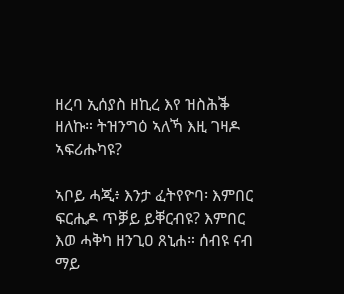ዘረባ ኢሰያስ ዘኪረ እየ ዝስሕቕ ዘለኩ። ትዝንግዕ ኣለኻ እዚ ገዛዶ ኣፍሪሑካዩ?

ኣቦይ ሓጂ፥ እንታ ፈትየዮባ፡ እምበር ፍርሒዶ ጥቓይ ይቐርብዩ? እምበር እወ ሓቅካ ዘንጊዐ ጸኒሐ። ሰብዩ ናብ ማይ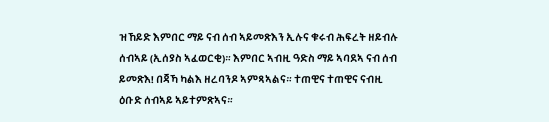ዝኸይድ እምበር ማይ ናብ ሰብ ኣይመጽእን ኢሉና ቁሩብ ሕፍረት ዘይብሉ ሰብኣይ (ኢሰያስ ኣፈወርቂ)። እምበር ኣብዚ ዓድስ ማይ ኣባደኣ ናብ ሰብ ይመጽእ! በጃኻ ካልእ ዘረባንዶ ኣምጻኣልና። ተጠዊና ተጠዊና ናብዚ ዕቡድ ሰብኣይ ኣይተምጽኣና።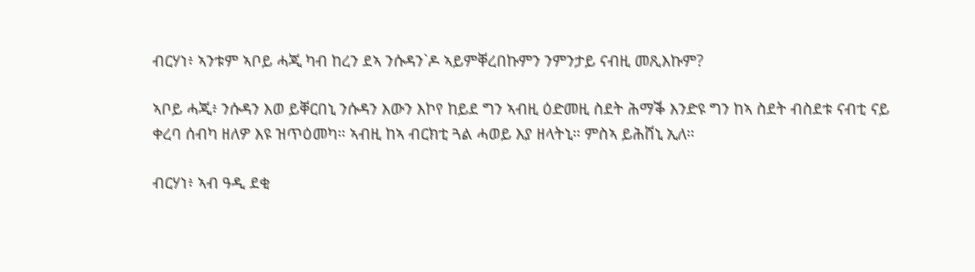ብርሃነ፥ ኣንቱም ኣቦይ ሓጂ ካብ ከረን ደኣ ንሱዳን`ዶ ኣይምቐረበኩምን ንምንታይ ናብዚ መጺእኩም?

ኣቦይ ሓጂ፥ ንሱዳን እወ ይቐርበኒ ንሱዳን እውን እኮየ ከይደ ግን ኣብዚ ዕድመዚ ስደት ሕማቕ እንድዩ ግን ከኣ ስደት ብስደቱ ናብቲ ናይ ቀረባ ሰብካ ዘለዎ እዩ ዝጥዕመካ። ኣብዚ ከኣ ብርክቲ ጓል ሓወይ እያ ዘላትኒ። ምስኣ ይሕሸኒ ኢለ።

ብርሃነ፥ ኣብ ዓዲ ደቂ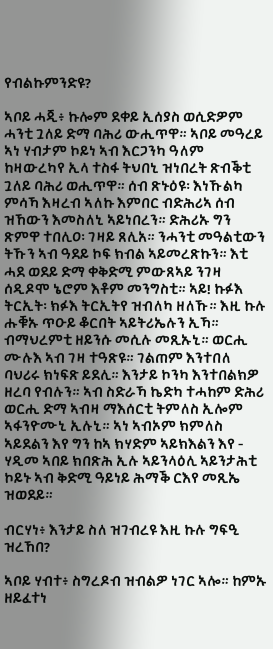የብልኩምንድዩ?

ኣቦይ ሓጂ፥ ኩሎም ደቀይ ኢሰያስ ወሲድዎም ሓንቲ ጓለይ ድማ ባሕሪ ውሒጥዋ። ኣቦይ መዓረይ ኣነ ሃብታም ኮይነ ኣብ እርጋንካ ዓለም ከዛውረካየ ኢላ ተስፋ ትህበኒ ዝነበረት ጽብቕቲ ጓለይ ባሕሪ ወሒጥዋ። ሰብ ጽኑዕዩ፡ እነኹልካ ምሳኻ እዛረብ ኣለኩ እምበር ብድሕሪኣ ሰብ ዝኸውን እመስለኒ ኣይነበረን። ድሕሪኡ ግን ጽምዋ ተበሊዐ፡ ገዛይ ጸሊአ። ንሓንቲ መዓልቲውን ትኹን ኣብ ዓደይ ኮፍ ክብል ኣይመረጽኩን። እቲ ሓደ ወደይ ድማ ቀቅድሚ ምውጸኣይ ንገዛ ሰዲዶሞ ኔሮም እቶም መንግስቲ። ኣይ! ኩፉእ ትርኢት፡ ክፉእ ትርኢትየ ዝብለካ ዘለኹ። እዚ ኩሉ ሑቑኡ ጥዑይ ቆርበት ኣይትሪኤሉን ኢኻ። ብማህረምቲ ዘይንሱ መሲሉ መጺኡኒ። ወርሒ ሙሉእ ኣብ ገዛ ተዓጽዩ። ገልጠም እንተበለ ባህሪሩ ክነፍጽ ይደሊ። እንታይ ኮንካ እንተበልክዎ ዘረባ የብሉን። ኣብ ስድራኻ ኬድካ ተሓከም ድሕሪ ወርሒ ድማ ኣብዛ ማእሰርቲ ትምለስ ኢሎም ኣፋንዮሙኒ ኢሉኒ። ኣነ ኣብኦም ክምለስ ኣይደልን እየ ግን ከኣ ክሃድም ኣይክእልን እየ - ሃዲመ ኣበይ ክበጽሕ ኢሉ ኣይንላዕሊ ኣይንታሕቲ ኮይኑ ኣብ ቅድሚ ዓይነይ ሕማቕ ርእየ መጺኤ ዝወደይ።

ብርሃነ፥ እንታይ ስለ ዝገብረዩ እዚ ኩሉ ግፍዒ ዝረኸበ?

ኣቦይ ሃብተ፥ ስግረዶብ ዝብልዎ ነገር ኣሎ። ከምኡ ዘይፈተነ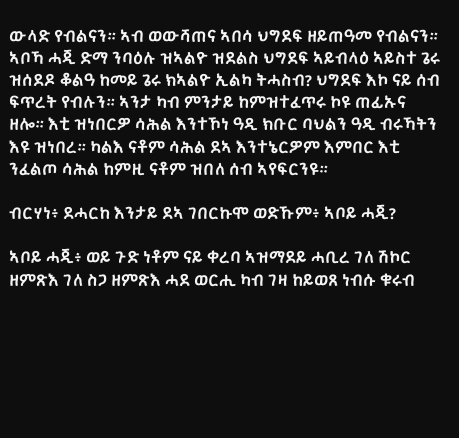ውላድ የብልናን። ኣብ ወውሻጠና ኣበሳ ህግደፍ ዘይጠዓመ የብልናን። ኣቦኻ ሓጂ ድማ ንባዕሉ ዝኣልዮ ዝደልስ ህግደፍ ኣይብላዕ ኣይስተ ጌሩ ዝሰደዶ ቆልዓ ከመይ ጌሩ ክኣልዮ ኢልካ ትሓስብ? ህግደፍ እኮ ናይ ሰብ ፍጥረት የብሉን። ኣንታ ካብ ምንታይ ከምዝተፈጥሩ ኮዩ ጠፊኡና ዘሎ። እቲ ዝነበርዎ ሳሕል እንተኾነ ዓዲ ክቡር ባህልን ዓዲ ብሩኻትን እዩ ዝነበረ። ካልእ ናቶም ሳሕል ደኣ እንተኔርዎም እምበር እቲ ንፈልጦ ሳሕል ከምዚ ናቶም ዝበለ ሰብ ኣየፍርንዩ።

ብርሃነ፥ ደሓርከ እንታይ ደኣ ገበርኩሞ ወድኹም፥ ኣቦይ ሓጂ?

ኣቦይ ሓጂ፥ ወይ ጉድ ነቶም ናይ ቀረባ ኣዝማደይ ሓቢረ ገለ ሽኮር ዘምጽእ ገለ ስጋ ዘምጽእ ሓደ ወርሒ ካብ ገዛ ከይወጸ ነብሱ ቁሩብ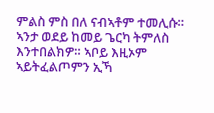ምልስ ምስ በለ ናብኣቶም ተመሊሱ። ኣንታ ወደይ ከመይ ጌርካ ትምለስ እንተበልክዎ። ኣቦይ እዚኦም ኣይትፈልጦምን ኢኻ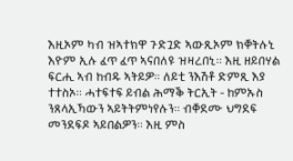እዚኦም ካብ ዝኣተክዋ ጉድጓድ ኣውጺኦም ክቐትሉኒ እዮም ኢሉ ፈጥ ፈጥ ኣናበለዩ ዝዛረበኒ። እዚ ዘይበሃል ፍርሒ ኣብ ከብዱ ኣትይዎ። ለይቲ ንእሽቶ ድምጺ እያ ተተስኦ። ሓተፍተፍ ይብል ሕማቕ ትርኢት - ከምኡስ ንጸላኢኻውን ኣይትትምነየሉን። ብቐደሙ ህግደፍ መንደፍዶ ኣይበልዎን። እዚ ምስ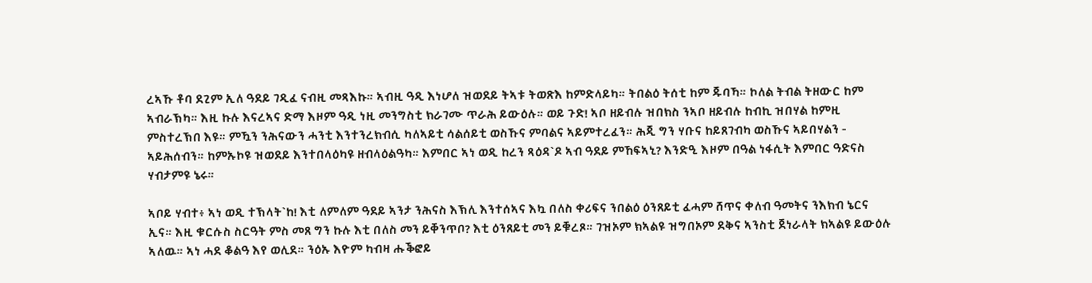ረኣኹ ቶባ ደጊም ኢለ ዓደይ ገዲፈ ናብዚ መጻእኩ። ኣብዚ ዓዲ እነሆለ ዝወደይ ትኣቱ ትወጽእ ከምድላይካ። ትበልዕ ትሰቲ ከም ጁባኻ። ኮለል ትብል ትዘውር ከም ኣብራኽካ። እዚ ኩሉ እናረኣና ድማ እዞም ዓዲ ነዚ መንግስቲ ክራገሙ ጥራሕ ይውዕሉ። ወይ ጉድ! ኣቦ ዘይብሉ ዝበክስ ንኣቦ ዘይብሉ ከብኪ ዝበሃል ከምዚ ምስተረኽበ እዩ። ምዃን ንሕናውን ሓንቲ እንተንረክብሲ ካለኣይቲ ሳልሰይቲ ወስኹና ምባልና ኣይምተረፈን። ሕጂ ግን ሃቡና ከይጸገብካ ወስኹና ኣይበሃልን - ኣይሕሰብን። ከምኡኮዩ ዝወደይ እንተበላዕካዩ ዘብላዕልዓካ። እምበር ኣነ ወዲ ከረን ጻዕዳ`ዶ ኣብ ዓደይ ምኸፍኣኒ? እንድዒ እዞም በዓል ነፋሲት እምበር ዓድናስ ሃብታምዩ ኔሩ።

ኣቦይ ሃብተ፥ ኣነ ወዲ ተኽላት`ከ! እቲ ለምለም ዓደይ ኣንታ ንሕናስ እኽሊ እንተሰኣና እኳ በለስ ቀሪፍና ንበልዕ ዕንጸይቲ ፈሓም ሸጥና ቀለብ ዓመትና ንእክብ ኔርና ኢና። እዚ ቁርሱስ ስርዓት ምስ መጸ ግን ኩሉ እቲ በለስ መን ይቐንጥቦ? እቲ ዕንጸይቲ መን ይቑረጾ። ገዝኦም ክኣልዩ ዝግበኦም ደቅና ኣንስቲ ጀነራላት ክኣልዩ ይውዕሉ ኣለዉ። ኣነ ሓደ ቆልዓ እየ ወሊደ። ንዕኡ እዮም ካብዛ ሑቕፎይ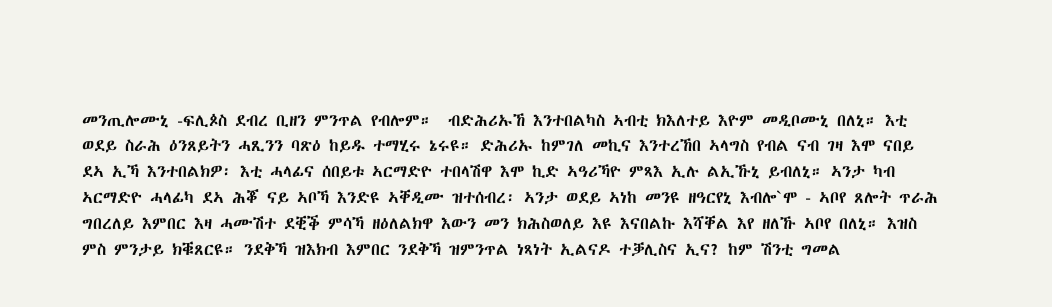መንጢሎሙኒ -ፍሊጶስ ደብረ ቢዘን ምንጥል የብሎም።  ብድሕሪኡኸ እንተበልካስ ኣብቲ ክእለተይ እዮም መዲቦሙኒ በለኒ። እቲ ወደይ ስራሕ ዕንጸይትን ሓጺንን ባጽዕ ከይዱ ተማሂሩ ኔሩዩ። ድሕሪኡ ከምገለ መኪና እንተረኸበ ኣላግስ የብል ናብ ገዛ እሞ ናበይ ደኣ ኢኻ እንተበልክዎ፡ እቲ ሓላፊና ሰበይቱ ኣርማድዮ ተበላሽዋ እሞ ኪድ ኣዓሪኻዮ ምጻእ ኢሉ ልኢኹኒ ይብለኒ። ኣንታ ካብ ኣርማድዮ ሓላፊካ ደኣ ሕቖ ናይ ኣቦኻ እንድዩ ኣቐዲሙ ዝተሰብረ፡ ኣንታ ወደይ ኣነከ መንዩ ዘዓርየኒ እብሎ`ሞ - ኣቦየ ጸሎት ጥራሕ ግበረለይ እምበር እዛ ሓሙሽተ ደቒቕ ምሳኻ ዘዕለልክዋ እውን መን ክሕስወለይ እዩ እናበልኩ እሻቐል እየ ዘለኹ ኣቦየ በለኒ። እዝስ ምስ ምንታይ ክቑጸርዩ። ንደቅኻ ዝእክብ እምበር ንደቅኻ ዝምንጥል ነጻነት ኢልናዶ ተቓሊስና ኢና? ከም ሽንቲ ግመል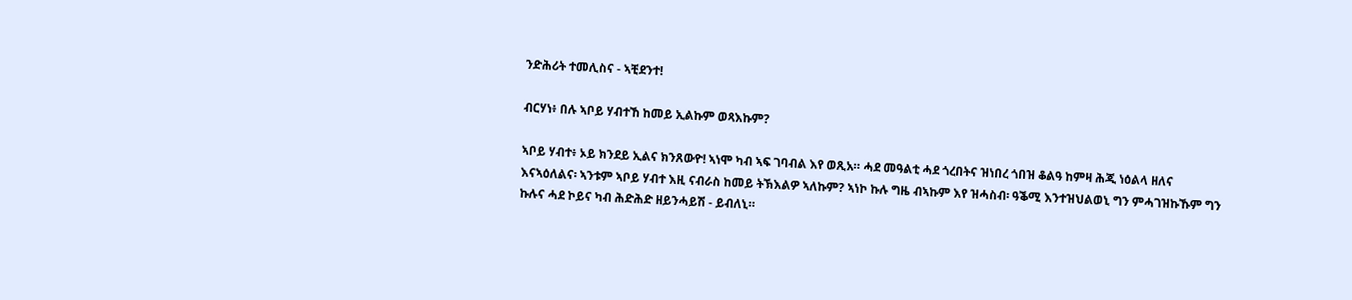ንድሕሪት ተመሊስና - ኣቺደንተ!

ብርሃነ፥ በሉ ኣቦይ ሃብተኸ ከመይ ኢልኩም ወጻእኩም?

ኣቦይ ሃብተ፥ ኦይ ክንደይ ኢልና ክንጸውዮ! ኣነሞ ካብ ኣፍ ገባብል እየ ወጺአ። ሓደ መዓልቲ ሓደ ጎረበትና ዝነበረ ጎበዝ ቆልዓ ከምዛ ሕጂ ነዕልላ ዘለና እናኣዕለልና፡ ኣንቱም ኣቦይ ሃብተ እዚ ናብራስ ከመይ ትኽእልዎ ኣለኩም? ኣነኮ ኩሉ ግዜ ብኣኩም እየ ዝሓስብ፡ ዓቕሚ እንተዝህልወኒ ግን ምሓገዝኩኹም ግን ኩሉና ሓደ ኮይና ካብ ሕድሕድ ዘይንሓይሽ - ይብለኒ።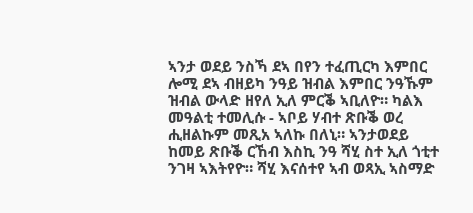ኣንታ ወደይ ንስኻ ደኣ በየን ተፈጢርካ እምበር ሎሚ ደኣ ብዘይካ ንዓይ ዝብል እምበር ንዓኹም ዝብል ውላድ ዘየለ ኢለ ምርቕ ኣቢለዮ። ካልእ መዓልቲ ተመሊሱ - ኣቦይ ሃብተ ጽቡቕ ወረ ሒዘልኩም መጺአ ኣለኩ በለኒ። ኣንታወደይ ከመይ ጽቡቕ ርኸብ እስኪ ንዓ ሻሂ ስተ ኢለ ጎቲተ ንገዛ ኣእትየዮ። ሻሂ እናሰተየ ኣብ ወጻኢ ኣስማድ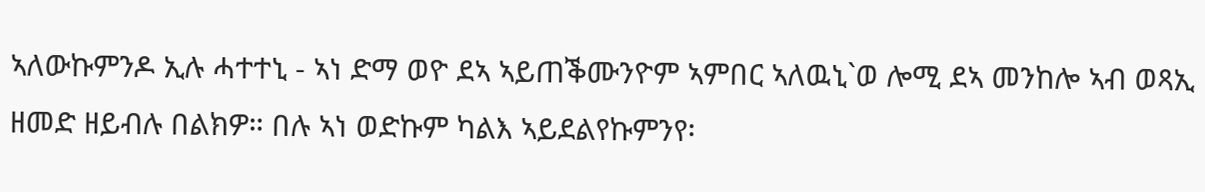ኣለውኩምንዶ ኢሉ ሓተተኒ - ኣነ ድማ ወዮ ደኣ ኣይጠቕሙንዮም ኣምበር ኣለዉኒ`ወ ሎሚ ደኣ መንከሎ ኣብ ወጻኢ ዘመድ ዘይብሉ በልክዎ። በሉ ኣነ ወድኩም ካልእ ኣይደልየኩምንየ፡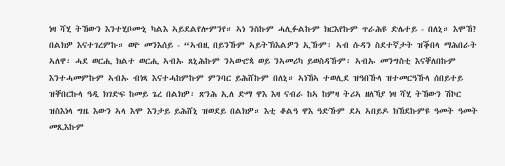ነዛ ሻሂ ትኸውን እንተሂቦሙኒ ካልእ ኣይደልየሎምንየ። ኣነ ንስኩም ሓሊፉልኩም ክርእየኩም ጥራሕዩ ድሌተይ - በለኒ። እሞኸ? በልክዎ እናተገረምኩ። ወዮ መንእሰይ - “ኣብዚ በይንኹም ኣይትኽእልዎን ኢኹም፡ ኣብ ሱዳን ስደተኛታት ዝቕበላ ማሕበራት ኣለዋ፡ ሓደ ወርሒ ክልተ ወርሒ ኣብኡ ጸኒሕኩም ንኣውሮጳ ወይ ንኣመሪካ ይወስዳኹም፡ ኣብኡ መንግስቲ እናቐለበኩም እንተሓመምኩም ኣብኡ ብነጻ እናተሓከምኩም ምንባር ይሕሸኩም በለኒ። ኣነኸኣ ተወሊደ ዝዓበኹላ ዝተመርዓኹላ ሰበይተይ ዝቐበርኩላ ዓዲ ክገድፍ ከመይ ጌረ በልክዎ፡ ጽንሕ ኢለ ድማ ዋእ እዛ ናብራ ከኣ ከምዛ ትሪኣ ዘለኻያ ነዛ ሻሂ ትኸውን ሽኮር ዝስእነላ ግዜ እውን ኣላ እሞ እንታይ ይሕሸኒ ዝወደይ በልክዎ። እቲ ቆልዓ ዋእ ዓድኹም ደኣ ኣበይዶ ክኸደኩምዩ ዓመት ዓመት መጺእኩም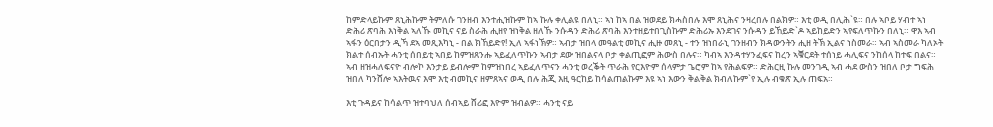ከምድላይኩም ጸኒሕኩም ትምለሱ ገንዘብ እንተሒዝኩም ከኣ ኩሉ ቀሊልዩ በለኒ። ኣነ ከኣ በል ዝወደይ ክሓስበሉ እሞ ጸኒሕና ንዛረበሉ በልክዎ። እቲ ወዲ በሊሕ`ዩ። በሉ ኣቦይ ሃብተ ኣነ ድሕሪ ጽባሕ እነቅል ኣለኹ መኪና ናይ ስራሕ ሒዘየ ዝነቅል ዘለኹ ንሱዳን ድሕሪ ጽባሕ እንተዘይተበጊስኩም ድሕሪኡ እንደገና ንሱዳን ይኸይድ`ዶ ኣይከይድን ኣየፍለጥኩን በለኒ። ዋእ ኣብ ኣፋን ዕርበታን ዲኻ ደኣ መጺእካኒ - በል ክኸይድየ! ኢለ ኣፋነኽዎ። ኣብታ ዝበላ መዓልቲ መኪና ሒዙ መጸኒ - ተን ዝነበራኒ ገንዘብን ክዳውንትን ሒዘ ትኽ ኢልና ነስመራ። ኣብ ኣስመራ ካለኦት ክልተ ሰብኡት ሓንቲ ሰበይቲ ኣበይ ከምዝጸንሑ ኣይፈለጥኩን ኣብታ ደው ዝበልናላ ቦታ ቀልጢፎም ሕውስ በሉና። ካብኣ እንዳተሃንፈፍና ከረን ኣቑርደት ተሰነይ ሓሊፍና ንከሰላ ከተፍ በልና። ኣብ ዘዝሓለፍናዮ ብሎኮ እንታይ ይብሎም ከምዝነበረ ኣይፈለጥናን ሓንቲ ወረቕት ጥራሕ የርእዮም ሰላምታ ጌሮም ከኣ የሕልፍዎ። ድሕርዚ ኩሉ መንገዲ ኣብ ሓደ ውስን ዝበለ ቦታ ግፍሕ ዝበለ ካንሸሎ ኣእትዉና እሞ እቲ ብመኪና ዘምጸኣና ወዲ በሉ ሕጂ እዚ ዓርከይ ከሳልጠልኩም እዩ ኣነ እውን ቅልቅል ክብለኩም`የ ኢሉ ብቁጽ ኢሉ ጠፍአ።

እቲ ጉዳይና ከሳልጥ ዝተባህለ ሰብኣይ ሸሪፎ እዮም ዝብልዎ። ሓንቲ ናይ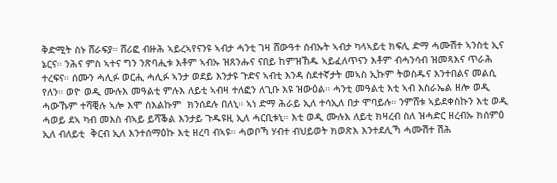ቅድሚት ስኑ ሸራፍያ። ሸሪፎ ብዙሕ ኣይረኣየናንዩ ኣብታ ሓንቲ ገዛ ሸውዓተ ሰብኡት ኣብታ ካላኣይቲ ክፍሊ ድማ ሓሙሽተ ኣንስቲ ኢና ኔርና። ንሕና ምስ ኣተና ግን ንጽባሒቱ እቶም ኣብኡ ዝጸንሑና ናበይ ከምዝኸዱ ኣይፈለጥናን እቶም ብሓንሳብ ዝመጻእና ጥራሕ ተረፍና። ሰሙን ሓሊፉ ወርሒ ሓሊፉ ኣንታ ወደይ እንታዩ ጉድና ኣብቲ እንዳ ስደተኛታት መኣስ ኢኩም ትወስዱና እንተበልና መልሲ የለን። ወዮ ወዲ ሙሉእ መዓልቲ ምሉእ ለይቲ ኣብዛ ተለፎን ለጊቡ እዩ ዝውዕል። ሓንቲ መዓልቲ እቲ ኣብ እስራኤል ዘሎ ወዲ ሓውኹም ተሻቒሉ ኣሎ እሞ ስእልኩም  ክንሰደሉ በለኒ። ኣነ ድማ ሕራይ ኢለ ተሳኢለ በታ ሞባይሉ። ንምሸቱ ኣይደቀስኩን እቲ ወዲ ሓወይ ደኣ ካብ መእስ ብኣይ ይሻቕል እንታይ ጉዱዩዚ ኢለ ሓርቢቱኒ። እቲ ወዲ ሙሉእ ለይቲ ክዛረብ ስለ ዝሓድር ዘረብኡ ክሰምዕ ኢለ ብለይቲ  ቅርብ ኢለ እንተሰማዕኩ እቲ ዘረባ ብኣዩ። ሓወቦኻ ሃብተ ብህይወት ክወጽእ እንተደሊኻ ሓሙሽተ ሽሕ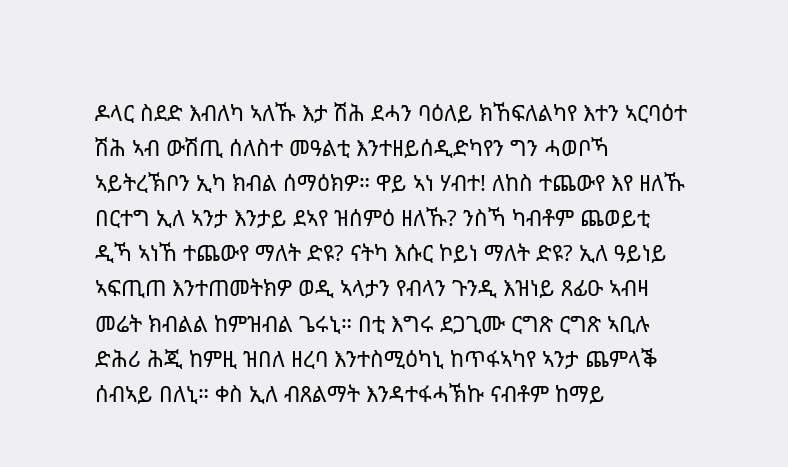ዶላር ስደድ እብለካ ኣለኹ እታ ሽሕ ደሓን ባዕለይ ክኸፍለልካየ እተን ኣርባዕተ ሽሕ ኣብ ውሽጢ ሰለስተ መዓልቲ እንተዘይሰዲድካየን ግን ሓወቦኻ ኣይትረኽቦን ኢካ ክብል ሰማዕክዎ። ዋይ ኣነ ሃብተ! ለከስ ተጨውየ እየ ዘለኹ በርተግ ኢለ ኣንታ እንታይ ደኣየ ዝሰምዕ ዘለኹ? ንስኻ ካብቶም ጨወይቲ ዲኻ ኣነኸ ተጨውየ ማለት ድዩ? ናትካ እሱር ኮይነ ማለት ድዩ? ኢለ ዓይነይ ኣፍጢጠ እንተጠመትክዎ ወዲ ኣላታን የብላን ጉንዲ እዝነይ ጸፊዑ ኣብዛ መሬት ክብልል ከምዝብል ጌሩኒ። በቲ እግሩ ደጋጊሙ ርግጽ ርግጽ ኣቢሉ ድሕሪ ሕጂ ከምዚ ዝበለ ዘረባ እንተስሚዕካኒ ከጥፋኣካየ ኣንታ ጨምላቕ ሰብኣይ በለኒ። ቀስ ኢለ ብጸልማት እንዳተፋሓኽኩ ናብቶም ከማይ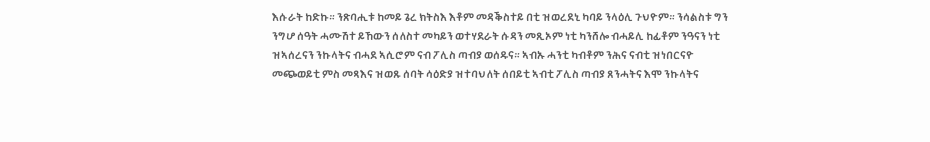እሱራት ከድኩ። ንጽባሒቱ ከመይ ጌረ ክትስእ እቶም መዳቕስተይ በቲ ዝወረደኒ ካባይ ንላዕሊ ጉህዮም። ንሳልስቱ ግን ንግሆ ሰዓት ሓሙሽተ ይኸውን ሰለስተ መካይን ወተሃደራት ሱዳን መጺኦም ነቲ ካንሸሎ ብሓይሊ ከፊቶም ንዓናን ነቲ ዝኣሰረናን ንኩላትና ብሓደ ኣሲሮም ናብ ፖሊስ ጣብያ ወሰዱና። ኣብኡ ሓንቲ ካብቶም ንሕና ናብቲ ዝነበርናዮ መጭወይቲ ምስ መጻእና ዝወጹ ሰባት ሳዕድያ ዝተባህለት ሰበይቲ ኣብቲ ፖሊስ ጣብያ ጸንሓትና እሞ ንኩላትና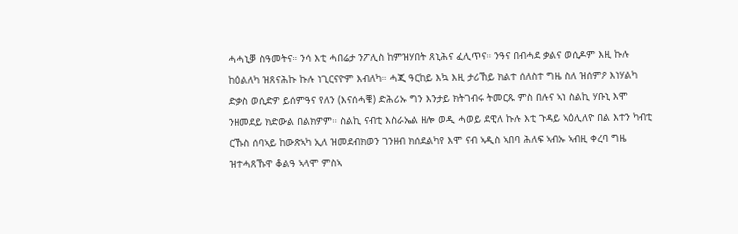ሓሓኒቓ ስዓመትና። ንሳ እቲ ሓበሬታ ንፖሊስ ከምዝሃበት ጸኒሕና ፈሊጥና። ንዓና በብሓደ ቃልና ወሲዶም እዚ ኩሉ ከዕልለካ ዝጸናሕኩ ኩሉ ነጊርናዮም እብለካ። ሓጂ ዓርከይ እኳ እዚ ታሪኸይ ክልተ ሰለስተ ግዜ ስለ ዝሰምዖ እነሃልካ ድቃስ ወሲድዎ ይሰምዓና የለን (እናሰሓቑ) ድሕሪኡ ግን እንታይ ክትገብሩ ትመርጹ ምስ በሉና ኣነ ስልኪ ሃቡኒ እሞ ንዘመደይ ክድውል በልክዎም። ስልኪ ናብቲ እስራኤል ዘሎ ወዲ ሓወይ ደዊለ ኩሉ እቲ ጉዳይ ኣዕሊለዮ በል እተን ካብቲ ርኹስ ሰባኣይ ከውጽኣካ ኢለ ዝመደብክወን ገንዘብ ክሰደልካየ እሞ ናብ ኣዲስ ኣበባ ሕለፍ ኣብኡ ኣብዚ ቀረባ ግዜ ዝተሓጸኹዋ ቆልዓ ኣላሞ ምስኣ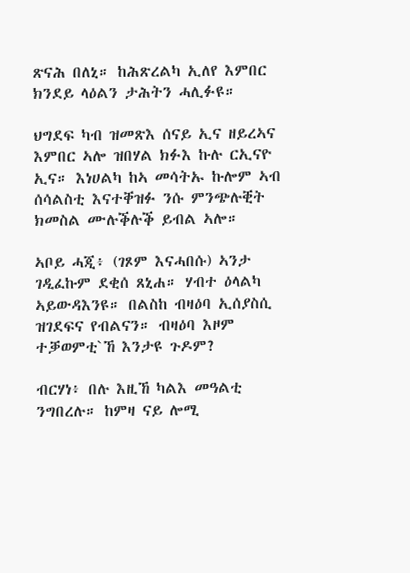ጽናሕ በለኒ። ከሕጽረልካ ኢለየ እምበር ክንደይ ላዕልን ታሕትን ሓሊፉዩ።

ህግደፍ ካብ ዝመጽእ ሰናይ ኢና ዘይረኣና እምበር ኣሎ ዝበሃል ክፉእ ኩሉ ርኢናዮ ኢና። እነሀልካ ከኣ መሳትኡ ኩሎም ኣብ ሰሳልስቲ እናተቐዝፉ ንሱ ምንጭሉቒት ክመስል ሙሉቕሉቕ ይብል ኣሎ።

ኣቦይ ሓጂ፥ (ገጾም እናሓበሱ) ኣንታ ገዲፈኩም ደቂሰ ጸኒሐ። ሃብተ ዕላልካ ኣይውዳእንዩ። በልስከ ብዛዕባ ኢሰያስሲ ዝገደፍና የብልናን። ብዛዕባ እዞም ተቓወምቲ`ኸ እንታዩ ጉዶም?

ብርሃነ፥ በሉ እዚኸ ካልእ መዓልቲ ንግበረሉ። ከምዛ ናይ ሎሚ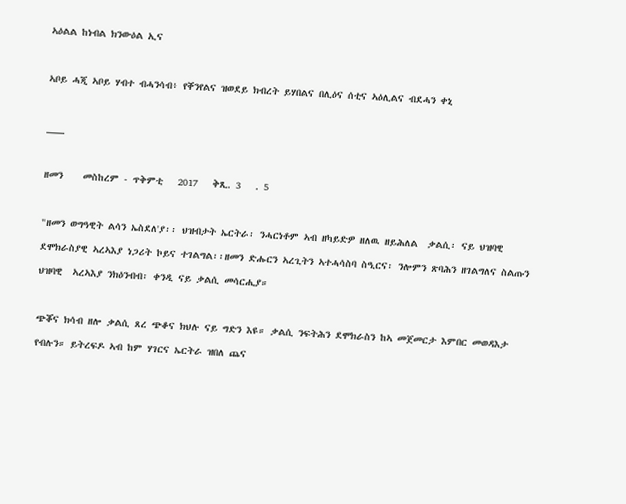ኣዕልል ከነብል ክንውዕል ኢና

ኣቦይ ሓጂ ኣቦይ ሃብተ ብሓንሳብ፥ የቐንየልና ዝወደይ ክብረት ይሃበልና በሊዕና ሰቲና ኣዕሊልና ብደሓን ቀኒ

___

ዘመን    መስከረም - ጥቅምቲ   2017   ቅጺ. 3   . 5

"ዘመን ወግዓዊት ልሳን ኤስደለ'ያ፡፡ ህዝብታት ኤርትራ፡ ንሓርነቶም ኣብ ዘካይድዎ ዘለዉ ዘይሕለል  ቃልሲ፡ ናይ ህዝባዊ ደሞክራስያዊ ኣረኣእያ ነጋሪት ኮይና ተገልግል፡፡ዘመን ድሑርን ኣረጊትን ኣተሓሳስባ ስዒርና፡ ንሎምን ጽባሕን ዘገልግለና ስልጡን  ህዝባዊ  ኣረኣእያ ንክዕንብብ፡ ቀንዲ ናይ ቃልሲ መሳርሒያ።

ጭቖና ክሳብ ዘሎ ቃልሲ ጸረ ጭቆና ክህሉ ናይ ግድን እዩ። ቃልሲ ንፍትሕን ደሞክራስን ከኣ መጀመርታ እምበር መወዳእታ የብሉን። ይትረፍዶ ኣብ ከም ሃገርና ኤርትራ ዝበለ ጨና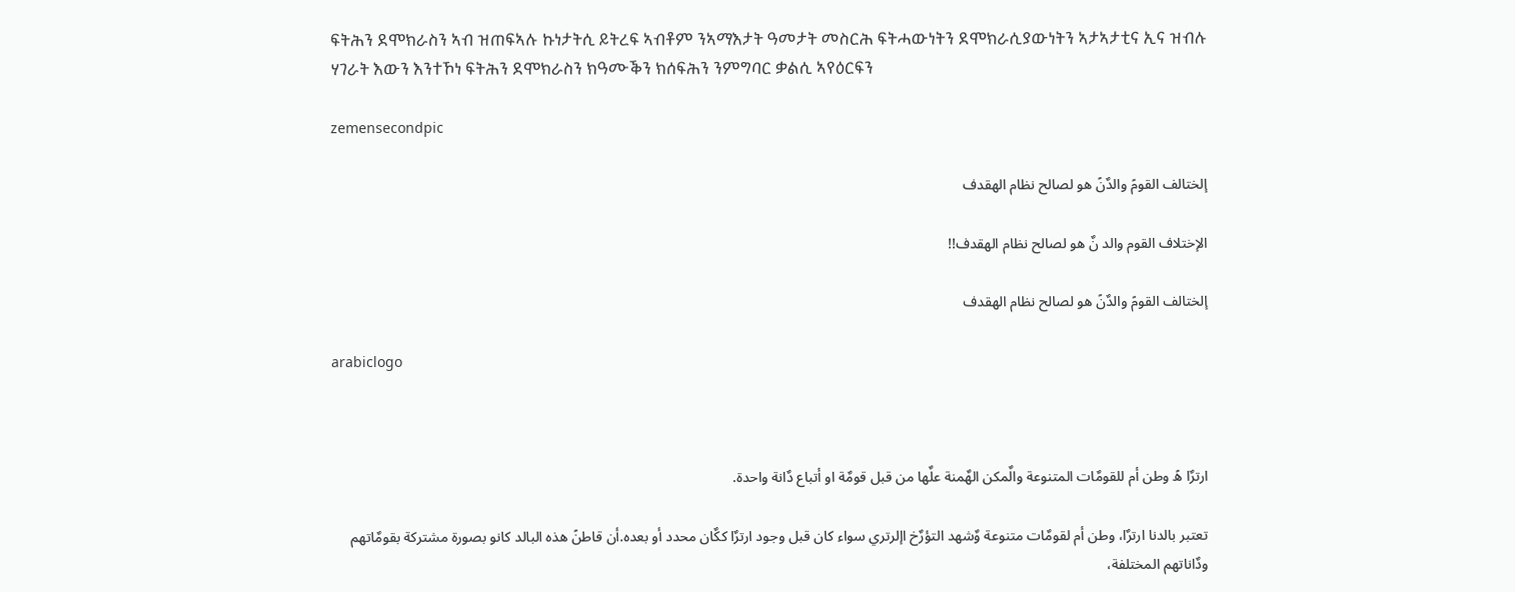ፍትሕን ደሞክራስን ኣብ ዝጠፍኣሉ ኩነታትሲ ይትረፍ ኣብቶም ንኣማእታት ዓመታት መስርሕ ፍትሓውነትን ደሞክራሲያውነትን ኣታኣታቲና ኢና ዝብሉ ሃገራት እውን እንተኾነ ፍትሕን ደሞክራስን ክዓሙቕን ክሰፍሕን ንምግባር ቃልሲ ኣየዕርፍን

zemensecondpic

إلختالف القومً والدٌنً هو لصالح نظام الهقدف

الإختلاف القوم والد نٌ هو لصالح نظام الهقدف!!

إلختالف القومً والدٌنً هو لصالح نظام الهقدف

arabiclogo



ارترٌا هً وطن أم للقومٌات المتنوعة والٌمكن الهٌمنة علٌها من قبل قومٌة او أتباع دٌانة واحدة.

تعتبر بالدنا ارترٌا، وطن أم لقومٌات متنوعة وٌشهد التؤرٌخ اإلرتري سواء كان قبل وجود ارترٌا ككٌان محدد أو بعده.أن قاطنً هذه البالد كانو بصورة مشتركة بقومٌاتهم ودٌاناتهم المختلفة،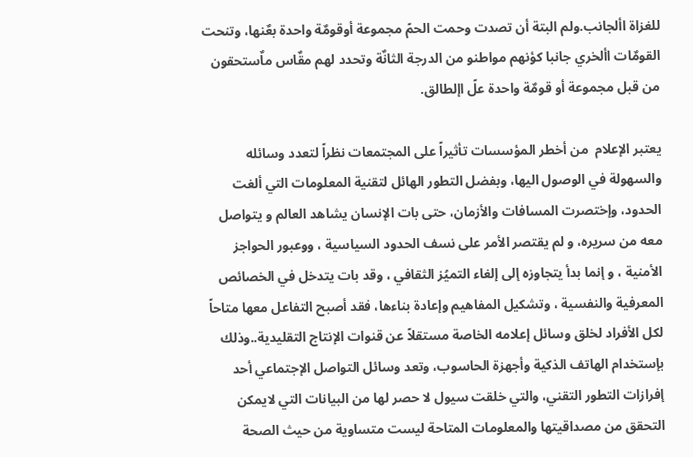للغزاة األجانب.ولم البتة أن تصدت وحمت الحمً مجموعة أوقومٌة واحدة بعٌنها، وتنحت القومٌات األخري جانبا كؤنهم مواطنو من الدرجة الثانٌة وتحدد لهم مقٌاس ماٌستحقون من قبل مجموعة أو قومٌة واحدة علً اإلطالق.

يعتبر الإعلام  من أخطر المؤسسات تأثيراً على المجتمعات نظراً لتعدد وسائله والسهولة في الوصول اليها، وبفضل التطور الهائل لتقنية المعلومات التي ألغت الحدود، وإختصرت المسافات والأزمان، حتى بات الإنسان يشاهد العالم و يتواصل معه من سريره، و لم يقتصر الأمر على نسف الحدود السياسية ، ووعبور الحواجز الأمنية ، و إنما بدأ يتجاوزه إلى إلغاء التميُز الثقافي ، وقد بات يتدخل في الخصائص المعرفية والنفسية ، وتشكيل المفاهيم وإعادة بناءها، فقد أصبح التفاعل معها متاحاً لكل الأفراد لخلق وسائل إعلامه الخاصة مستقلاً عن قنوات الإنتاج التقليدية..وذلك بإستخدام الهاتف الذكية وأجهزة الحاسوب، وتعد وسائل التواصل الإجتماعي أحد إفرازات التطور التقني، والتي خلقت سيول لا حصر لها من البيانات التي لايمكن التحقق من مصداقيتها والمعلومات المتاحة ليست متساوية من حيث الصحة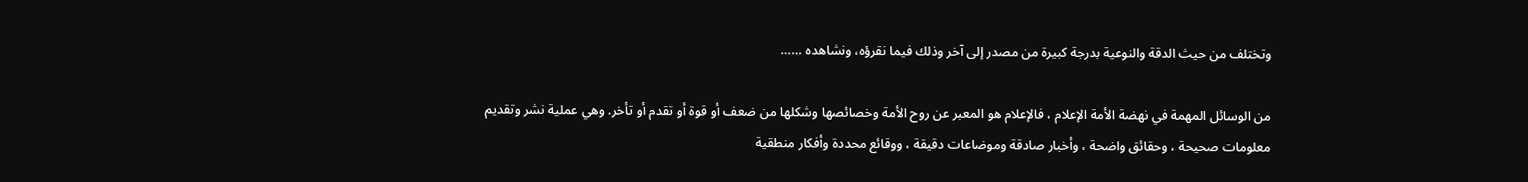وتختلف من حيث الدقة والنوعية بدرجة كبيرة من مصدر إلى آخر وذلك فيما نقرؤه، ونشاهده ……

من الوسائل المهمة في نهضة الأمة الإعلام ، فالإعلام هو المعبر عن روح الأمة وخصائصها وشكلها من ضعف أو قوة أو تقدم أو تأخر. وهي عملية نشر وتقديم معلومات صحيحة ، وحقائق واضحة ، وأخبار صادقة وموضاعات دقيقة ، ووقائع محددة وأفكار منطقية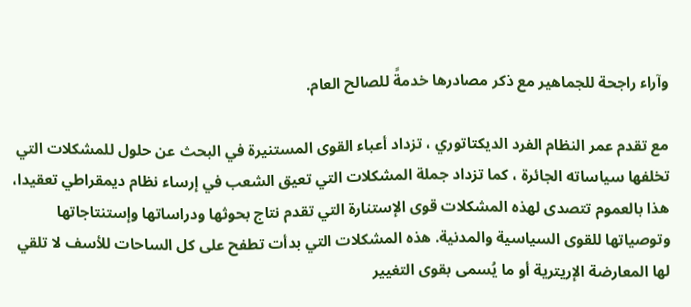وآراء راجحة للجماهير مع ذكر مصادرها خدمةً للصالح العام.

مع تقدم عمر النظام الفرد الديكتاتوري ، تزداد أعباء القوى المستنيرة في البحث عن حلول للمشكلات التي تخلفها سياساته الجائرة ، كما تزداد جملة المشكلات التي تعيق الشعب في إرساء نظام ديمقراطي تعقيدا، هذا بالعموم تتصدى لهذه المشكلات قوى الإستنارة التي تقدم نتاج بحوثها ودراساتها وإستنتاجاتها وتوصياتها للقوى السياسية والمدنية. هذه المشكلات التي بدأت تطفح على كل الساحات للأسف لا تلقي لها المعارضة الإريترية أو ما يُسمى بقوى التغيير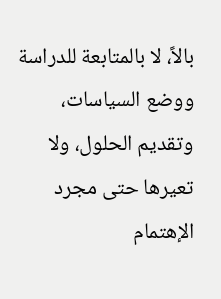بالاً، لا بالمتابعة للدراسة ووضع السياسات، وتقديم الحلول، ولا تعيرها حتى مجرد الإهتمام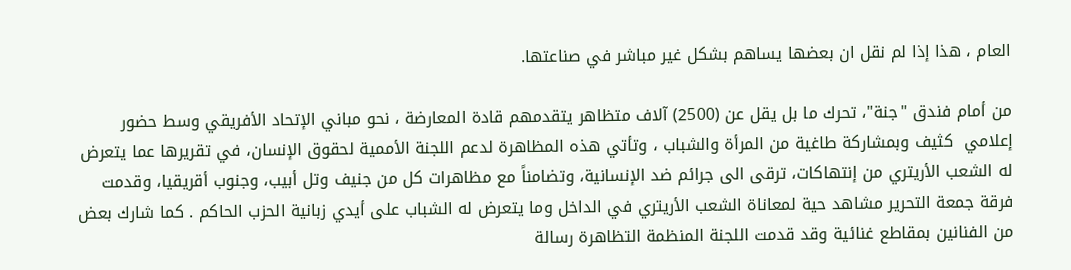العام ، هذا إذا لم نقل ان بعضها يساهم بشكل غير مباشر في صناعتها.

من أمام فندق "جنة"، تحرك ما بل يقل عن (2500) آلاف متظاهر يتقدمهم قادة المعارضة ، نحو مباني الإتحاد الأفريقي وسط حضور إعلامي  كثيف وبمشاركة طاغية من المرأة والشباب ، وتأتي هذه المظاهرة لدعم اللجنة الأممية لحقوق الإنسان، في تقريرها عما يتعرض له الشعب الأريتري من إنتهاكات، ترقى الى جرائم ضد الإنسانية، وتضامناً مع مظاهرات كل من جنيف وتل أبيب، وجنوب أقريقيا، وقدمت فرقة جمعة التحرير مشاهد حية لمعاناة الشعب الأريتري في الداخل وما يتعرض له الشباب على أيدي زبانية الحزب الحاكم . كما شارك بعض من الفنانين بمقاطع غنائية وقد قدمت اللجنة المنظمة التظاهرة رسالة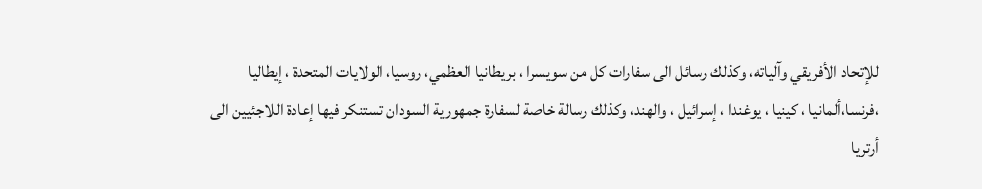للإتحاد الأفريقي وآلياته، وكذلك رسائل الى سفارات كل من سويسرا ، بريطانيا العظمي، روسيا، الولايات المتحدة ، إيطاليا ،فرنسا،ألمانيا ، كينيا ، يوغندا ، إسرائيل ، والهند، وكذلك رسالة خاصة لسفارة جمهورية السودان تستنكر فيها إعادة اللاجئيين الى أرتريا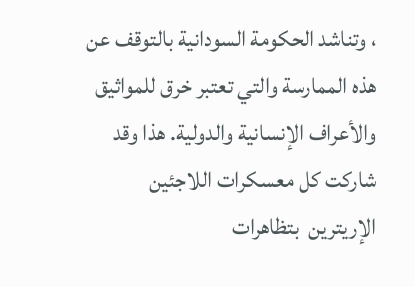، وتناشد الحكومة السودانية بالتوقف عن هذه الممارسة والتي تعتبر خرق للمواثيق والأعراف الإنسانية والدولية. هذا وقد شاركت كل معسكرات اللاجئين الإريترين  بتظاهرات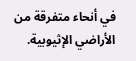في أنحاء متفرقة من الأراضي الإثيوبية.